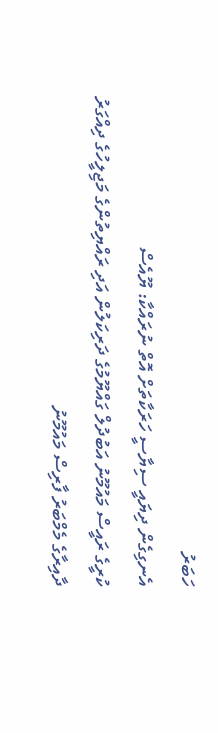ހަބަރު
އެނގިގެން ދިޔައީ ސިޔާސީ ހަރަކާތަށް އޮތް ނުރައްކާ: ޔޫއެސް
ކުރީގެ ރައީސް މައުމޫނު އަބުދުލް ގައްޔޫމުގެ ދަރިކަލުން އަދި ރައްޔިތުންގެ މަޖިލީހުގެ ދިއްގަރު ދާއިރާގެ މެމްބަރު ފާރިސް މައުމޫނު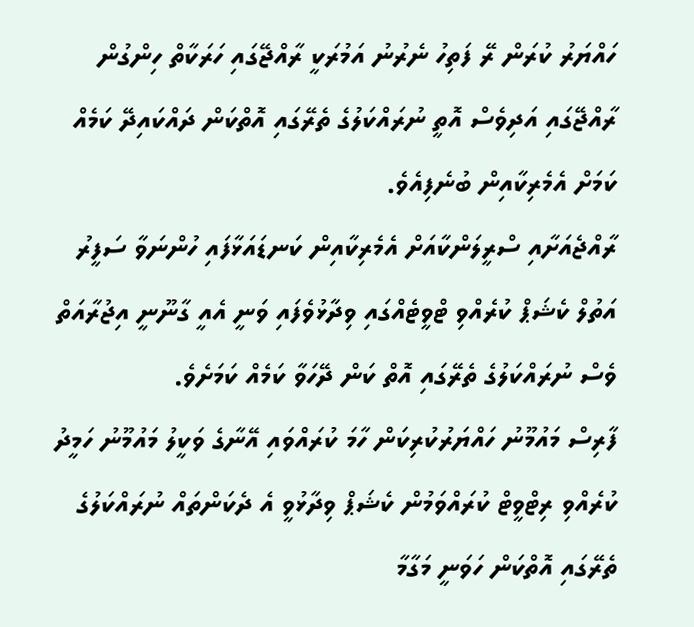ހައްޔަރު ކުރަން ރޭ ފަތިހު ނެރުނު އަމުރަކީ ރާއްޖޭގައި ހަރަކާތް ހިންގުން ރާއްޖޭގައި އަދިވެސް އޮތީ ނުރައްކަލުގެ ތެރޭގައި އޮތްކަން ދައްކައިދޭ ކަމެއް ކަމަށް އެމެރިކާއިން ބުނެފިއެވެ.
ރާއްޖެއަށާއި ސްރީލަންކާއަށް އެމެރިކާއިން ކަނޑައަޅާފައި ހުންނަވާ ސަފީރު އަތުލް ކެޝަޕް ކުރެއްވި ޓްވީޓެއްގައި ވިދާޅުވެފައި ވަނީ އެއީ ގާނޫނީ އިޖުރާއަތް ވެސް ނުރައްކަލުގެ ތެރޭގައި އޮތް ކަން ދޭހަވާ ކަމެއް ކަމަށެވެ.
ފާރިސް މައުމޫނު ހައްޔަރުކުރިކަން ހާމަ ކުރައްވައި އޭނާގެ ވަކީލު މައުމޫނު ހަމީދު ކުރެއްވި ރިޓްވީޓް ކުރައްވަމުން ކެޝަޕް ވިދާޅުވީ އެ ދެކަންތައް ނުރައްކަލުގެ ތެރޭގައި އޮތްކަން ހަވަނީ މަގާމާ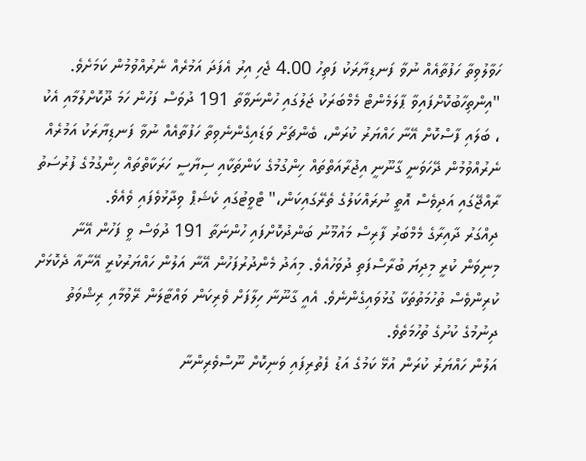ހަވާލުވިތާ ހަފުތާއެއް ނުވާ ފަނޑިޔާރަކު ފަތިހު 4.00 ޖެހި އިރު އެފަދަ އަމުރެއް ނެރުއްވުމުން ކަމަށެވެ.
"އިންތިހާބުކޮށްފައިވާ ޕާލަމެންޓް މެމްބަރަކު ޖަލުގައި ހުންނަވާތާ 191 ދުވަސް ފަހުން ހަމަ ދޫކޮށްލުމާއި އެކު ، ބަލައި ފާސްކޮށް އޭނާ ހައްޔަރު ކުރަން، ބެންޗަށް ވަޑައިގެންނެވިތާ ހަފުތާއެއް ނުވާ ފަނޑިޔާރަކު އަމުރެއް ނެރުއްވުމުން ދޭހަވަނީ ގާނޫނީ އިޖުރާއަތްތައް ހިންގުމުގެ ކަންތަކާއި ސިޔާސީ ހަރަކާތްތައް ހިންގުމުގެ ފުރުސަތު ރާއްޖޭގައި އަދިވެސް އޮތީ ނުރައްކަލުގެ ތެރޭގައިކަން،" ޓްވީޓުގައި ކެޝަޕް ވިދާޅުވެފައި ވެއެވެ.
ދިއްގަރު ދާއިރާގެ މެމްބަރު ފާރިސް މައުމޫނު ބަންދުކޮށްފައި ހުންނަތާ 191 ދުވަސް ވީ ފަހުން އޭނާ މިނިވަން ކުރީ މިދިޔަ ބުރާސްފަތި ދުވަހުއެވެ. މިއަދު މެންދުރުފަހުން އޭނާ އަލުން ހައްޔަރުކުރީ އޭނާއާ ދެކޮޅަށް ކުރިންވެސް ތުހުމަތުތަކާ ގުޅުވައިގެންނެވެ. އެއީ ގާނޫނާ ހިލާފަށް ވެރިކަން ވައްޓާލަން ރޭވުމާއި ރިޝްވަތު ދިނުމުގެ ކުށުގެ ތުހުމަތެވެ.
އަލުން ހައްޔަރު ކުރަން އުޅޭ ކަމުގެ އަޑު ފެތުރިފައި ވަނިކޮށް ނޫސްވެރިންނާ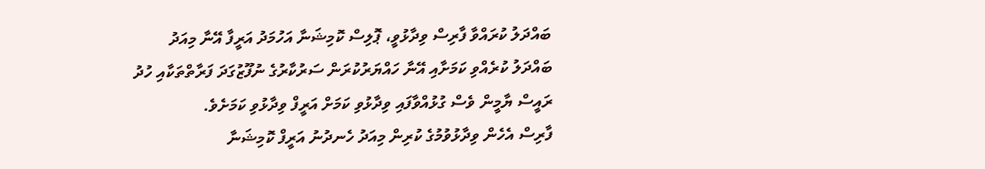ބައްދަލު ކުރައްވާ ފާރިސް ވިދާޅުވީ، ޕޮލިސް ކޮމިޝަނާ އަހުމަދު އަރީފާ އޭނާ މިއަދު ބައްދަލު ކުރެއްވި ކަމަށާއި އޭނާ ހައްޔަރުކުރަން ސަރުކާރުގެ ނުފޫޒުގަދަ ފަރާތްތަކާއި ހުދު ރައީސް ޔާމީން ވެސް ގުޅުއްވާފައި ވިދާޅުވި ކަމަށް އަރީފް ވިދާޅުވި ކަމަށެވެ.
ފާރިސް އެހެން ވިދާޅުވުމުގެ ކުރިން މިއަދު ހެނދުނު އަރީފް ކޮމިޝަނާ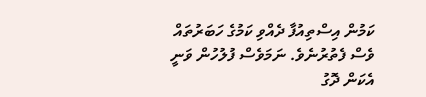ކަމުން އިސްތިއުފާ ދެއްވި ކަމުގެ ހަބަރުތައް ވެސް ފެތުރުނެވެ. ނަމަވެސް ފުލުހުން ވަނީ އެކަން ދޮގު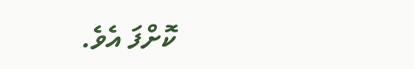ކޮށްފަ އެވެ.